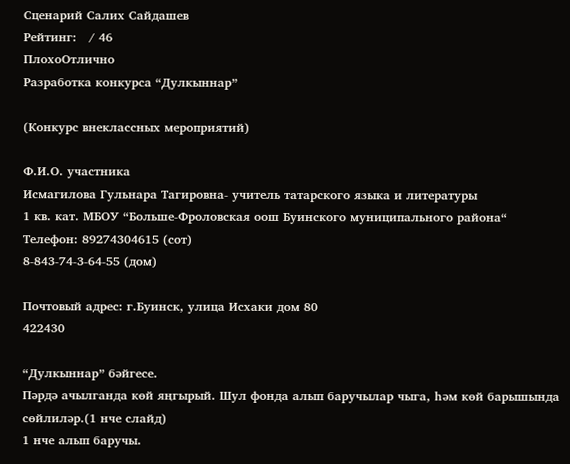Сценарий Салих Сайдашев
Рейтинг:   / 46
ПлохоОтлично
Разработка конкурса “Дулкыннар”

(Конкурс внеклассных мероприятий)

Ф.И.О. участника
Исмагилова Гульнара Тагировна- учитель татарского языка и литературы
1 кв. кат. МБОУ “Больше-Фроловская оош Буинского муниципального района“
Телефон: 89274304615 (сот)
8-843-74-3-64-55 (дом)

Почтовый адрес: г.Буинск, улица Исхаки дом 80
422430

“Дулкыннар” бәйгесе.
Пәрдә ачылганда көй яңгырый. Шул фонда алып баручылар чыга, һәм көй барышында сөйлиләр.(1 нче слайд)
1 нче алып баручы.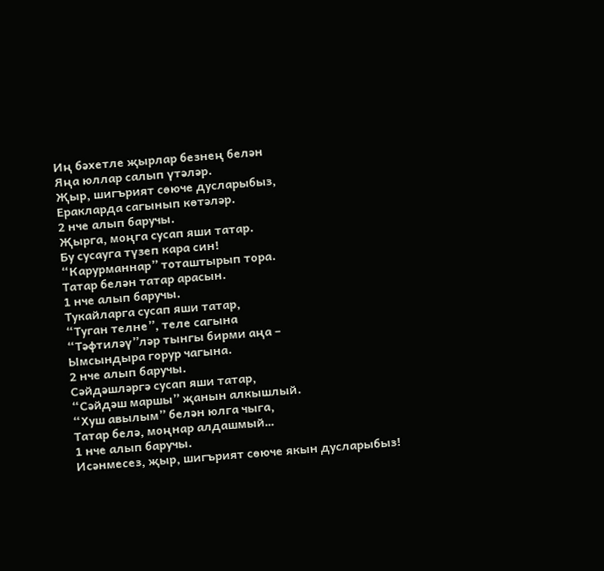Иң бәхетле җырлар безнең белән
Яңа юллар салып үтәләр.
Җыр, шигърият сөюче дусларыбыз,
Еракларда сагынып көтәләр.
2 нче алып баручы.
Җырга, моңга сусап яши татар.
Бу сусауга түзеп кара син!
“Карурманнар” тоташтырып тора.
Татар белән татар арасын.
1 нче алып баручы.
Тукайларга сусап яши татар,
“Туган телне”, теле сагына
“Тәфтиләү”ләр тынгы бирми аңа –
Ымсындыра горур чагына.
2 нче алып баручы.
Сәйдәшләргә сусап яши татар,
“Сәйдәш маршы” җанын алкышлый.
“Хуш авылым” белән юлга чыга,
Татар белә, моңнар алдашмый…
1 нче алып баручы.
Исәнмесез, җыр, шигърият сөюче якын дусларыбыз!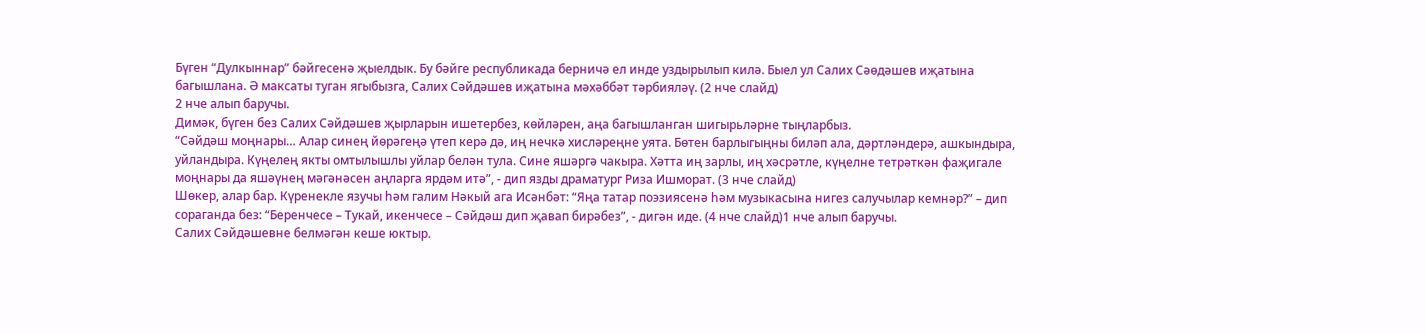Бүген “Дулкыннар” бәйгесенә җыелдык. Бу бәйге республикада берничә ел инде уздырылып килә. Быел ул Салих Сәөдәшев иҗатына багышлана. Ә максаты туган ягыбызга, Салих Сәйдәшев иҗатына мәхәббәт тәрбияләү. (2 нче слайд)
2 нче алып баручы.
Димәк, бүген без Салих Сәйдәшев җырларын ишетербез, көйләрен, аңа багышланган шигырьләрне тыңларбыз.
“Сәйдәш моңнары… Алар синең йөрәгеңә үтеп керә дә, иң нечкә хисләреңне уята. Бөтен барлыгыңны биләп ала, дәртләндерә, ашкындыра, уйландыра. Күңелең якты омтылышлы уйлар белән тула. Сине яшәргә чакыра. Хәтта иң зарлы, иң хәсрәтле, күңелне тетрәткән фаҗигале моңнары да яшәүнең мәгәнәсен аңларга ярдәм итә”, - дип язды драматург Риза Ишморат. (3 нче слайд)
Шөкер, алар бар. Күренекле язучы һәм галим Нәкый ага Исәнбәт: “Яңа татар поэзиясенә һәм музыкасына нигез салучылар кемнәр?” – дип сораганда без: “Беренчесе – Тукай, икенчесе – Сәйдәш дип җавап бирәбез”, - дигән иде. (4 нче слайд)1 нче алып баручы.
Салих Сәйдәшевне белмәгән кеше юктыр.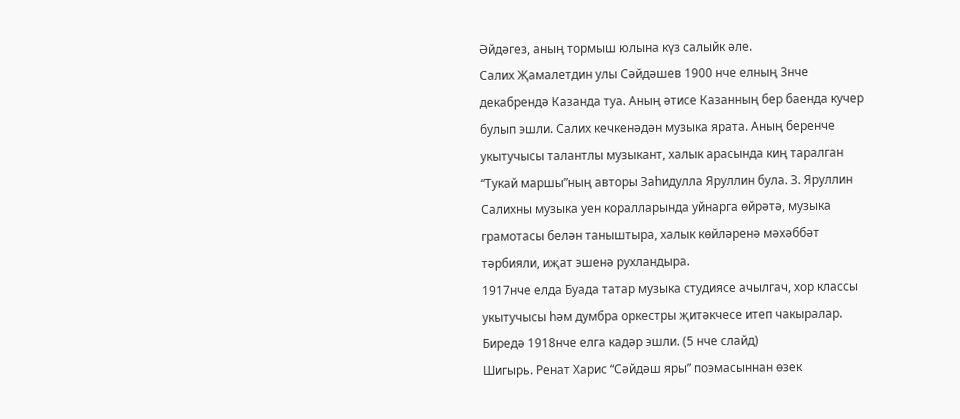Әйдәгез, аның тормыш юлына күз салыйк әле.
Салих Җамалетдин улы Сәйдәшев 1900 нче елның 3нче декабрендә Казанда туа. Аның әтисе Казанның бер баенда кучер булып эшли. Салих кечкенәдән музыка ярата. Аның беренче укытучысы талантлы музыкант, халык арасында киң таралган “Тукай маршы”ның авторы Заһидулла Яруллин була. З. Яруллин Салихны музыка уен коралларында уйнарга өйрәтә, музыка грамотасы белән таныштыра, халык көйләренә мәхәббәт тәрбияли, иҗат эшенә рухландыра.
1917нче елда Буада татар музыка студиясе ачылгач, хор классы укытучысы һәм думбра оркестры җитәкчесе итеп чакыралар. Биредә 1918нче елга кадәр эшли. (5 нче слайд)
Шигырь. Ренат Харис “Сәйдәш яры” поэмасыннан өзек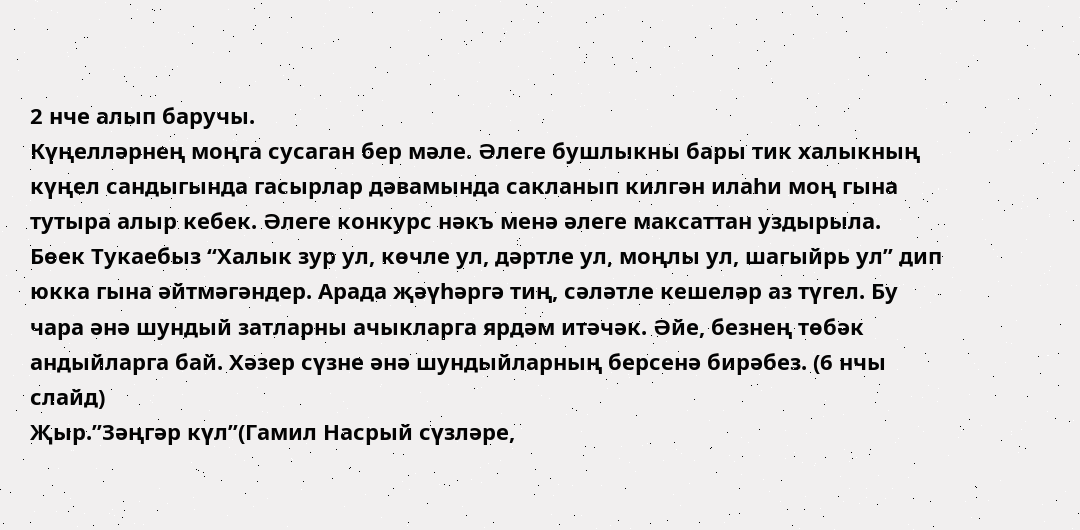2 нче алып баручы.
Күңелләрнең моңга сусаган бер мәле. Әлеге бушлыкны бары тик халыкның күңел сандыгында гасырлар дәвамында сакланып килгән илаһи моң гына тутыра алыр кебек. Әлеге конкурс нәкъ менә әлеге максаттан уздырыла.
Бөек Тукаебыз “Халык зур ул, көчле ул, дәртле ул, моңлы ул, шагыйрь ул” дип юкка гына әйтмәгәндер. Арада җәүһәргә тиң, сәләтле кешеләр аз түгел. Бу чара әнә шундый затларны ачыкларга ярдәм итәчәк. Әйе, безнең төбәк андыйларга бай. Хәзер сүзне әнә шундыйларның берсенә бирәбез. (6 нчы слайд)
Җыр.”Зәңгәр күл”(Гамил Насрый сүзләре,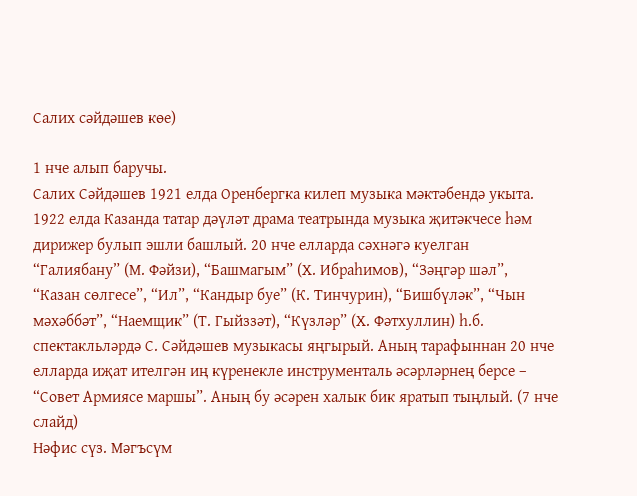Салих сәйдәшев көе)

1 нче алып баручы.
Салих Сәйдәшев 1921 елда Оренбергка килеп музыка мәктәбендә укыта. 1922 елда Казанда татар дәүләт драма театрында музыка җитәкчесе һәм дирижер булып эшли башлый. 20 нче елларда сәхнәгә куелган “Галиябану” (М. Фәйзи), “Башмагым” (Х. Ибраһимов), “Зәңгәр шәл”, “Казан сөлгесе”, “Ил”, “Кандыр буе” (К. Тинчурин), “Бишбүләк”, “Чын мәхәббәт”, “Наемщик” (Т. Гыйззәт), “Күзләр” (Х. Фәтхуллин) һ.б. спектакльләрдә С. Сәйдәшев музыкасы яңгырый. Аның тарафыннан 20 нче елларда иҗат ителгән иң күренекле инструменталь әсәрләрнең берсе – “Совет Армиясе маршы”. Аның бу әсәрен халык бик яратып тыңлый. (7 нче слайд)
Нәфис сүз. Мәгъсүм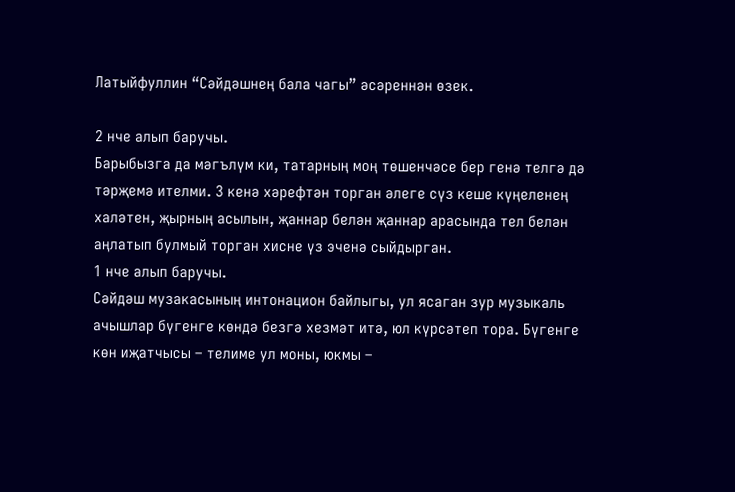Латыйфуллин “Сәйдәшнең бала чагы” әсәреннән өзек.

2 нче алып баручы.
Барыбызга да мәгълүм ки, татарның моң төшенчәсе бер генә телгә дә тәрҗемә ителми. 3 кенә хәрефтән торган әлеге сүз кеше күңеленең халәтен, җырның асылын, җаннар белән җаннар арасында тел белән аңлатып булмый торган хисне үз эченә сыйдырган.
1 нче алып баручы.
Сәйдәш музакасының интонацион байлыгы, ул ясаган зур музыкаль ачышлар бүгенге көндә безгә хезмәт итә, юл күрсәтеп тора. Бүгенге көн иҗатчысы – телиме ул моны, юкмы –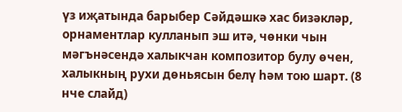үз иҗатында барыбер Сәйдәшкә хас бизәкләр, орнаментлар кулланып эш итә, чөнки чын мәгънәсендә халыкчан композитор булу өчен, халыкның рухи дөньясын белү һәм тою шарт. (8 нче слайд)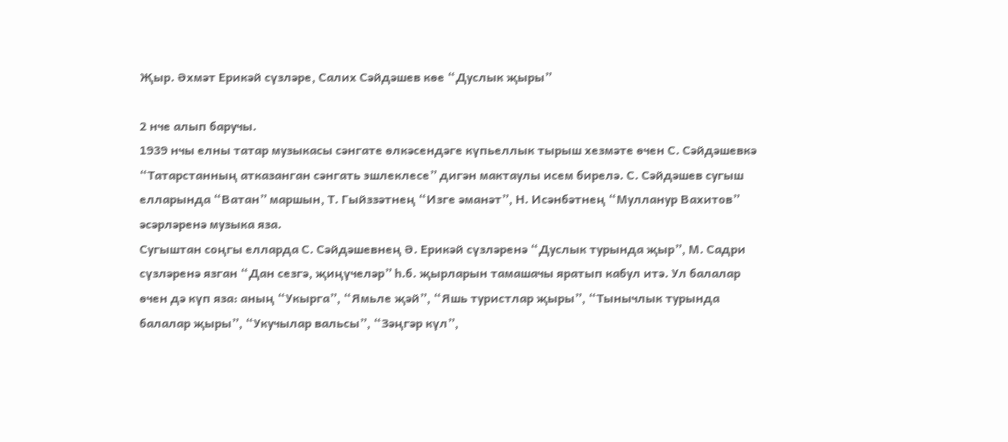Җыр. Әхмәт Ерикәй сүзләре, Салих Сәйдәшев көе “Дуслык җыры”

2 нче алып баручы.
1939 нчы елны татар музыкасы сәнгате өлкәсендәге күпьеллык тырыш хезмәте өчен С. Сәйдәшевкә “Татарстанның атказанган сәнгать эшлеклесе” дигән мактаулы исем бирелә. С. Сәйдәшев сугыш елларында “Ватан” маршын, Т. Гыйззәтнең “Изге әманәт”, Н. Исәнбәтнең “Мулланур Вахитов” әсәрләренә музыка яза.
Сугыштан соңгы елларда С. Сәйдәшевнең Ә. Ерикәй сүзләренә “Дуслык турында җыр”, М. Садри сүзләренә язган “Дан сезгә, җиңүчеләр” һ.б. җырларын тамашачы яратып кабул итә. Ул балалар өчен дә күп яза: аның “Укырга”, “Ямьле җәй”, “Яшь туристлар җыры”, “Тынычлык турында балалар җыры”, “Укучылар вальсы”, “Зәңгәр күл”,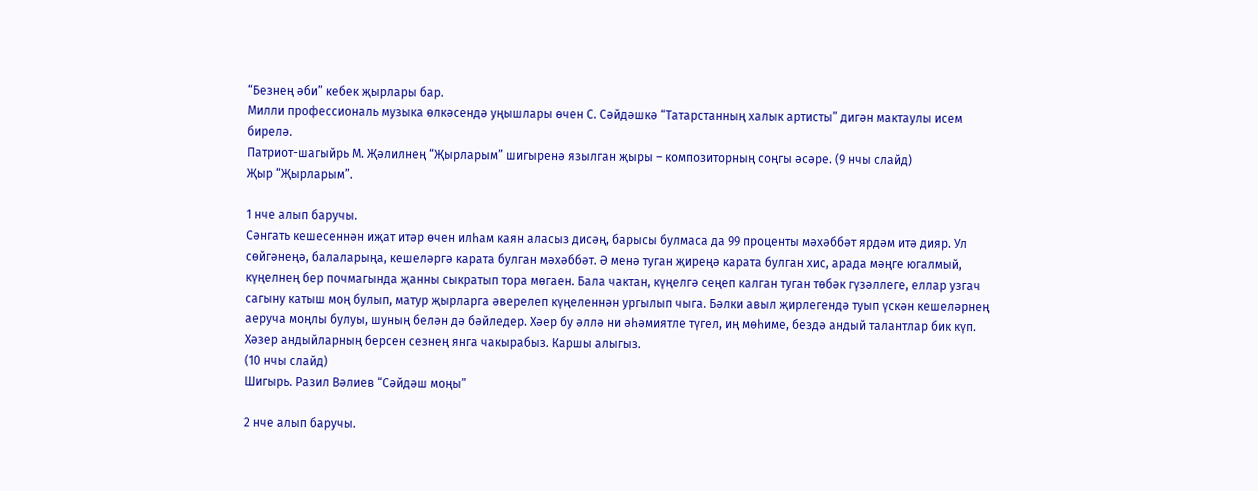“Безнең әби” кебек җырлары бар.
Милли профессиональ музыка өлкәсендә уңышлары өчен С. Сәйдәшкә “Татарстанның халык артисты” дигән мактаулы исем бирелә.
Патриот-шагыйрь М. Җәлилнең “Җырларым” шигыренә язылган җыры – композиторның соңгы әсәре. (9 нчы слайд)
Җыр “Җырларым”.

1 нче алып баручы.
Сәнгать кешесеннән иҗат итәр өчен илһам каян аласыз дисәң, барысы булмаса да 99 проценты мәхәббәт ярдәм итә дияр. Ул сөйгәнеңә, балаларыңа, кешеләргә карата булган мәхәббәт. Ә менә туган җиреңә карата булган хис, арада мәңге югалмый, күңелнең бер почмагында җанны сыкратып тора мөгаен. Бала чактан, күңелгә сеңеп калган туган төбәк гүзәллеге, еллар узгач сагыну катыш моң булып, матур җырларга әверелеп күңеленнән ургылып чыга. Бәлки авыл җирлегендә туып үскән кешеләрнең аеруча моңлы булуы, шуның белән дә бәйледер. Хәер бу әллә ни әһәмиятле түгел, иң мөһиме, бездә андый талантлар бик күп. Хәзер андыйларның берсен сезнең янга чакырабыз. Каршы алыгыз.
(10 нчы слайд)
Шигырь. Разил Вәлиев “Сәйдәш моңы”

2 нче алып баручы.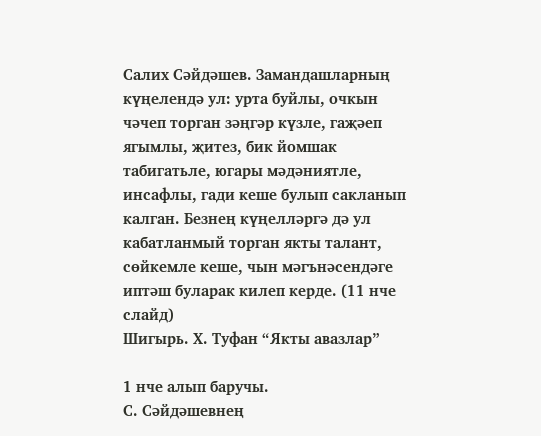Салих Сәйдәшев. Замандашларның күңелендә ул: урта буйлы, очкын чәчеп торган зәңгәр күзле, гаҗәеп ягымлы, җитез, бик йомшак табигатьле, югары мәдәниятле, инсафлы, гади кеше булып сакланып калган. Безнең күңелләргә дә ул кабатланмый торган якты талант, сөйкемле кеше, чын мәгънәсендәге иптәш буларак килеп керде. (11 нче слайд)
Шигырь. Х. Туфан “Якты авазлар”

1 нче алып баручы.
С. Сәйдәшевнең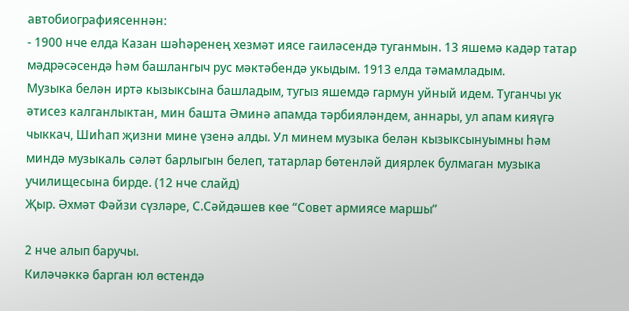автобиографиясеннән:
- 1900 нче елда Казан шәһәренең хезмәт иясе гаиләсендә туганмын. 13 яшемә кадәр татар мәдрәсәсендә һәм башлангыч рус мәктәбендә укыдым. 1913 елда тәмамладым.
Музыка белән иртә кызыксына башладым, тугыз яшемдә гармун уйный идем. Туганчы ук әтисез калганлыктан, мин башта Әминә апамда тәрбияләндем, аннары, ул апам кияүгә чыккач, Шиһап җизни мине үзенә алды. Ул минем музыка белән кызыксынуымны һәм миндә музыкаль сәләт барлыгын белеп, татарлар бөтенләй диярлек булмаган музыка училищесына бирде. (12 нче слайд)
Җыр. Әхмәт Фәйзи сүзләре, С.Сәйдәшев көе “Совет армиясе маршы”

2 нче алып баручы.
Киләчәккә барган юл өстендә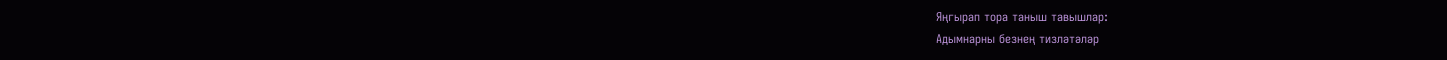Яңгырап тора таныш тавышлар:
Адымнарны безнең тизләтәләр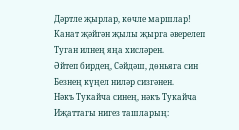Дәртле җырлар, көчле маршлар!
Канат җәйгән җылы җырга әверелеп
Туган илнең яңа хисләрен.
Әйтеп бирдең, Сәйдәш, дөньяга син
Безнең күңел ниләр сизгәнен.
Нәкъ Тукайча синең, нәкъ Тукайча
Иҗаттагы нигез ташларың: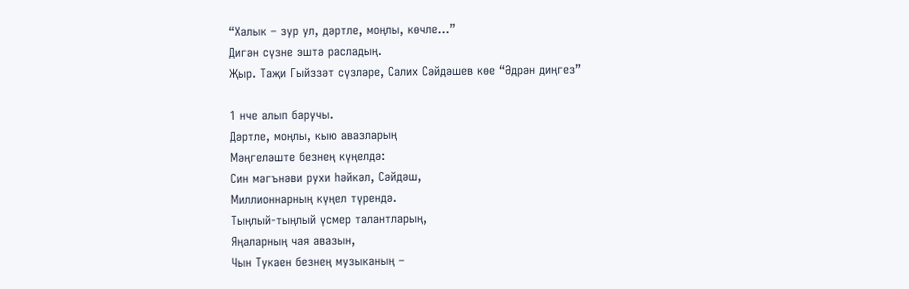“Халык – зур ул, дәртле, моңлы, көчле…”
Дигән сүзне эштә расладың.
Җыр. Таҗи Гыйззәт сүзләре, Салих Сәйдәшев көе “Әдрән диңгез”

1 нче алып баручы.
Дәртле, моңлы, кыю авазларың
Мәңгеләште безнең күңелдә:
Син мәгънәви рухи һәйкәл, Сәйдәш,
Миллионнарның күңел түрендә.
Тыңлый-тыңлый үсмер талантларың,
Яңаларның чая авазын,
Чын Тукаен безнең музыканың –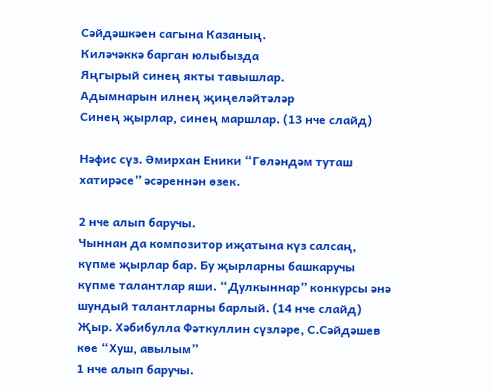Сәйдәшкәен сагына Казаның.
Киләчәккә барган юлыбызда
Яңгырый синең якты тавышлар.
Адымнарын илнең җиңеләйтәләр
Синең җырлар, синең маршлар. (13 нче слайд)

Нәфис сүз. Әмирхан Еники “Гөләндәм туташ хатирәсе” әсәреннән өзек.

2 нче алып баручы.
Чыннан да композитор иҗатына күз салсаң, күпме җырлар бар. Бу җырларны башкаручы күпме талантлар яши. “Дулкыннар” конкурсы әнә шундый талантларны барлый. (14 нче слайд)
Җыр. Хәбибулла Фәткуллин сүзләре, С.Сәйдәшев көе “Хуш, авылым”
1 нче алып баручы.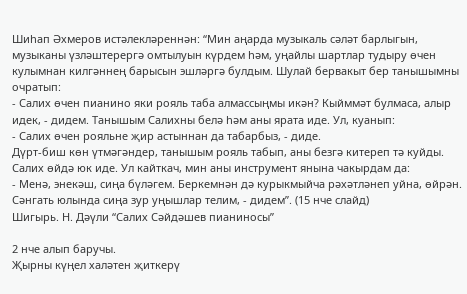Шиһап Әхмеров истәлекләреннән: “Мин аңарда музыкаль сәләт барлыгын, музыканы үзләштерергә омтылуын күрдем һәм, уңайлы шартлар тудыру өчен кулымнан килгәннең барысын эшләргә булдым. Шулай бервакыт бер танышымны очратып:
- Салих өчен пианино яки рояль таба алмассыңмы икән? Кыйммәт булмаса, алыр идек, - дидем. Танышым Салихны белә һәм аны ярата иде. Ул, куанып:
- Салих өчен рояльне җир астыннан да табарбыз, - диде.
Дүрт-биш көн үтмәгәндер, танышым рояль табып, аны безгә китереп тә куйды. Салих өйдә юк иде. Ул кайткач, мин аны инструмент янына чакырдам да:
- Менә, энекәш, сиңа бүләгем. Беркемнән дә курыкмыйча рәхәтләнеп уйна, өйрән. Сәнгать юлында сиңа зур уңышлар телим, - дидем”. (15 нче слайд)
Шигырь. Н. Дәүли “Салих Сәйдәшев пианиносы”

2 нче алып баручы.
Җырны күңел халәтен җиткерү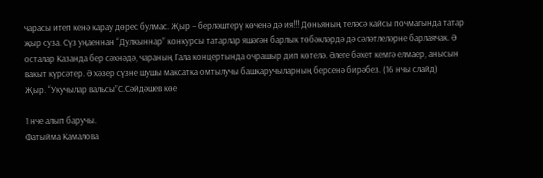чарасы итеп кенә карау дөрес булмас. Җыр – берләштерү көченә дә ия!!! Дөньяның теләсә кайсы почмагында татар җыр суза. Сүз уңаеннан “Дулкыннар” конкурсы татарлар яшәгән барлык төбәкләрдә дә сәләтлеләрне барлаячак. Ә осталар Казанда бер сәхнәдә, чараның Гала концертында очрашыр дип көтелә. Әлеге бәхет кемгә елмаер, анысын вакыт күрсәтер. Ә хәзер сүзне шушы максатка омтылучы башкаручыларның берсенә бирәбез. (16 нчы слайд)
Җыр. “Укучылар вальсы”С.Сәйдәшев көе

1 нче алып баручы.
Фатыйма Камалова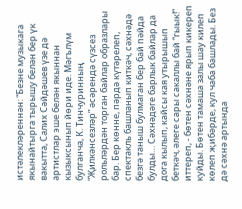истәлекләреннән: “Безне музыкага якынайтырга тырышу белән бер үк вакытта, Салих Сәйдәшев үзе дә артистлар эше белән якыннан кызыксынып йөри иде. Мәгълүм булганча, К. Тинчуринның “Җилкәнсезләр” әсәрендә сүзсез рольләрдән торган байлар образлары бар. Бер көнне, пәрдә күтәрелеп, спектакль башланып киткәч, сәхнәдә безгә таныш булмаган бер бай пәйда булды… Сәхнәдәге барлык байлар да дога кылып, кайсы кая утырышып беткәч, әлеге сары сакаллы бай “гыык!” иттереп, - бөтен сәхнәне ярып кикереп куйды. Бөтен тамаша залы шау килеп көлеп җибәрде, кул чаба башлады. Без дә сәхнә артында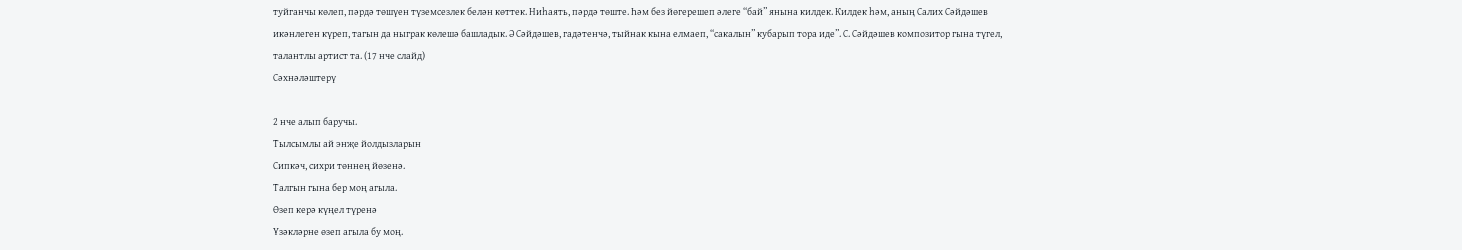туйганчы көлеп, пәрдә төшүен түземсезлек белән көттек. Ниһаять, пәрдә төште. Һәм без йөгерешеп әлеге “бай” янына килдек. Килдек һәм, аның Салих Сәйдәшев икәнлеген күреп, тагын да ныграк көлешә башладык. Ә Сәйдәшев, гадәтенчә, тыйнак кына елмаеп, “сакалын” кубарып тора иде”. С. Сәйдәшев композитор гына түгел, талантлы артист та. (17 нче слайд)
Сәхнәләштерү

2 нче алып баручы.
Тылсымлы ай энҗе йолдызларын
Сипкәч, сихри төннең йөзенә.
Талгын гына бер моң агыла.
Өзеп керә күңел түренә
Үзәкләрне өзеп агыла бу моң.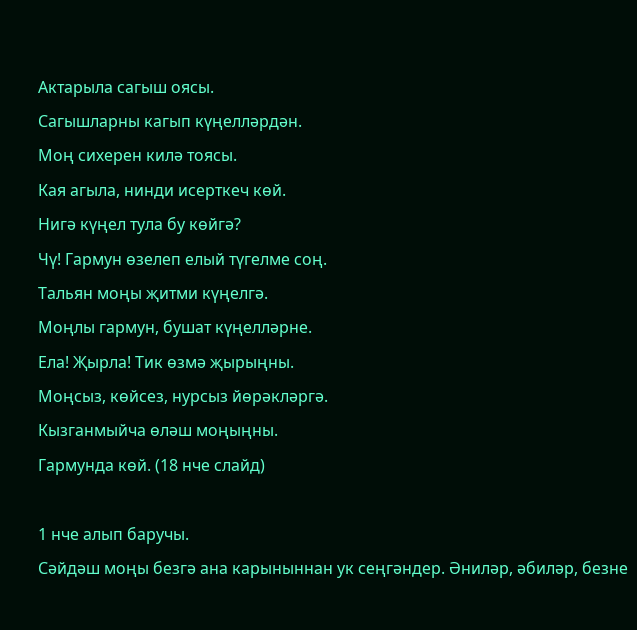Актарыла сагыш оясы.
Сагышларны кагып күңелләрдән.
Моң сихерен килә тоясы.
Кая агыла, нинди исерткеч көй.
Нигә күңел тула бу көйгә?
Чү! Гармун өзелеп елый түгелме соң.
Тальян моңы җитми күңелгә.
Моңлы гармун, бушат күңелләрне.
Ела! Җырла! Тик өзмә җырыңны.
Моңсыз, көйсез, нурсыз йөрәкләргә.
Кызганмыйча өләш моңыңны.
Гармунда көй. (18 нче слайд)

1 нче алып баручы.
Сәйдәш моңы безгә ана карыныннан ук сеңгәндер. Әниләр, әбиләр, безне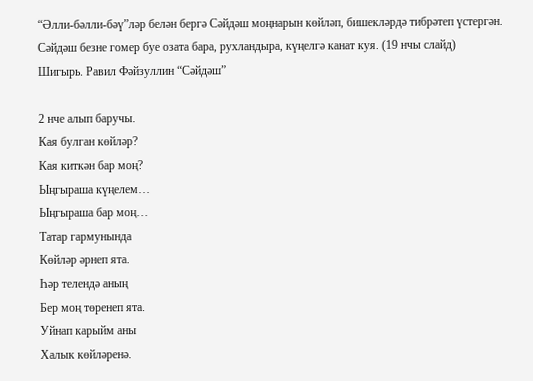“Әлли-бәлли-бәү”ләр белән бергә Сәйдәш моңнарын көйләп, бишекләрдә тибрәтеп үстергән. Сәйдәш безне гомер буе озата бара, рухландыра, күңелгә канат куя. (19 нчы слайд)
Шигырь. Равил Фәйзуллин “Сәйдәш”

2 нче алып баручы.
Кая булган көйләр?
Кая киткән бар моң?
Ыңгыраша күңелем…
Ыңгыраша бар моң…
Татар гармунында
Көйләр әрнеп ята.
Һәр телендә аның
Бер моң төренеп ята.
Уйнап карыйм аны
Халык көйләренә.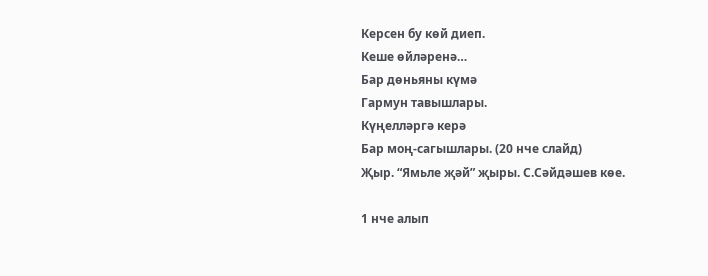Керсен бу көй диеп.
Кеше өйләренә…
Бар дөньяны күмә
Гармун тавышлары.
Күңелләргә керә
Бар моң-сагышлары. (20 нче слайд)
Җыр. “Ямьле җәй” җыры. С.Сәйдәшев көе.

1 нче алып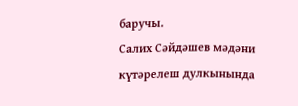баручы.
Салих Сәйдәшев мәдәни күтәрелеш дулкынында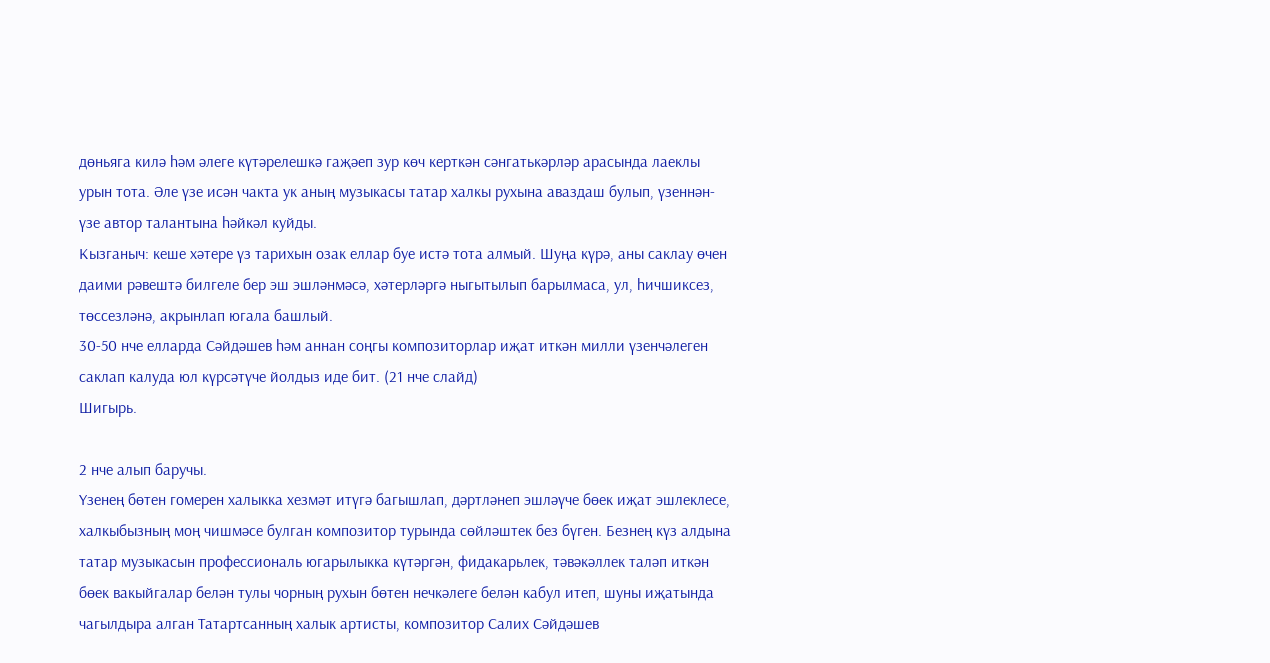дөньяга килә һәм әлеге күтәрелешкә гаҗәеп зур көч керткән сәнгатькәрләр арасында лаеклы урын тота. Әле үзе исән чакта ук аның музыкасы татар халкы рухына аваздаш булып, үзеннән-үзе автор талантына һәйкәл куйды.
Кызганыч: кеше хәтере үз тарихын озак еллар буе истә тота алмый. Шуңа күрә, аны саклау өчен даими рәвештә билгеле бер эш эшләнмәсә, хәтерләргә ныгытылып барылмаса, ул, һичшиксез, төссезләнә, акрынлап югала башлый.
30-50 нче елларда Сәйдәшев һәм аннан соңгы композиторлар иҗат иткән милли үзенчәлеген саклап калуда юл күрсәтүче йолдыз иде бит. (21 нче слайд)
Шигырь.

2 нче алып баручы.
Үзенең бөтен гомерен халыкка хезмәт итүгә багышлап, дәртләнеп эшләүче бөек иҗат эшлеклесе, халкыбызның моң чишмәсе булган композитор турында сөйләштек без бүген. Безнең күз алдына татар музыкасын профессиональ югарылыкка күтәргән, фидакарьлек, тәвәкәллек таләп иткән бөек вакыйгалар белән тулы чорның рухын бөтен нечкәлеге белән кабул итеп, шуны иҗатында чагылдыра алган Татартсанның халык артисты, композитор Салих Сәйдәшев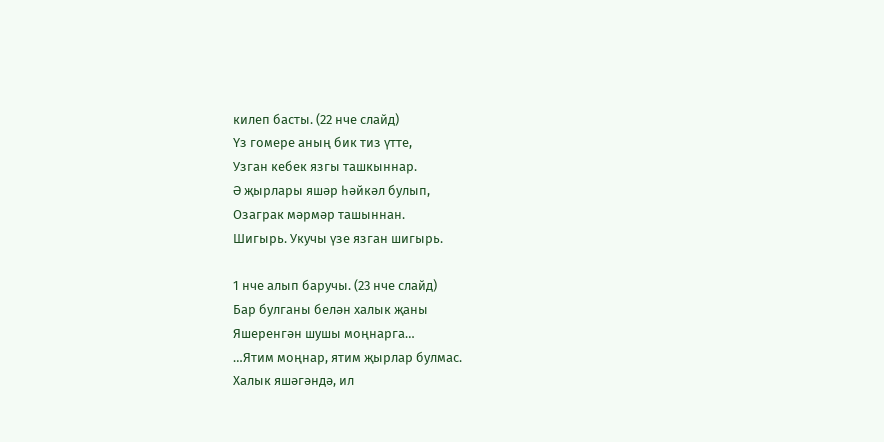килеп басты. (22 нче слайд)
Үз гомере аның бик тиз үтте,
Узган кебек язгы ташкыннар.
Ә җырлары яшәр һәйкәл булып,
Озаграк мәрмәр ташыннан.
Шигырь. Укучы үзе язган шигырь.

1 нче алып баручы. (23 нче слайд)
Бар булганы белән халык җаны
Яшеренгән шушы моңнарга…
…Ятим моңнар, ятим җырлар булмас.
Халык яшәгәндә, ил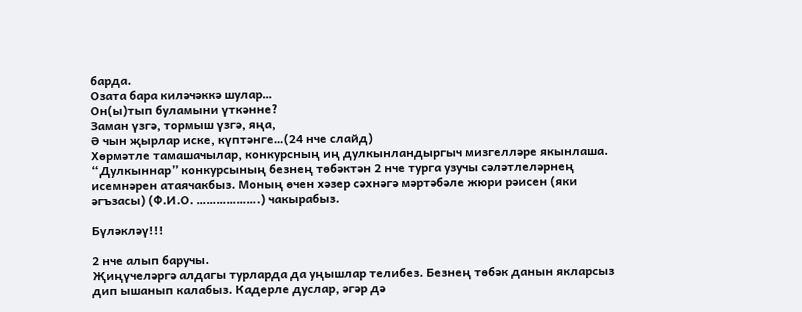барда.
Озата бара киләчәккә шулар…
Он(ы)тып буламыни үткәнне?
Заман үзгә, тормыш үзгә, яңа,
Ә чын җырлар иске, күптәнге…(24 нче слайд)
Хөрмәтле тамашачылар, конкурсның иң дулкынландыргыч мизгелләре якынлаша. “Дулкыннар” конкурсының безнең төбәктән 2 нче турга узучы сәләтлеләрнең исемнәрен атаячакбыз. Моның өчен хәзер сәхнәгә мәртәбәле жюри рәисен (яки әгъзасы) (Ф.И.О. ……………….) чакырабыз.

Бүләкләү!!!

2 нче алып баручы.
Җиңүчеләргә алдагы турларда да уңышлар телибез. Безнең төбәк данын якларсыз дип ышанып калабыз. Кадерле дуслар, әгәр дә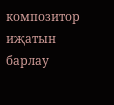композитор иҗатын барлау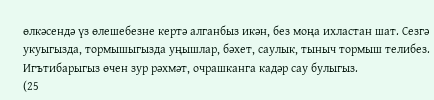өлкәсендә үз өлешебезне кертә алганбыз икән, без моңа ихластан шат. Сезгә укуыгызда, тормышыгызда уңышлар, бәхет, саулык, тыныч тормыш телибез. Игътибарыгыз өчен зур рәхмәт, очрашканга кадәр сау булыгыз.
(25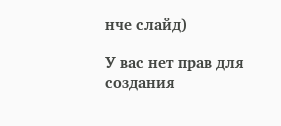нче слайд)

У вас нет прав для создания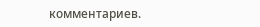комментариев.